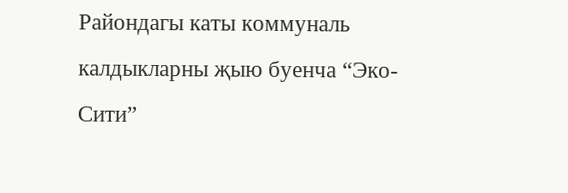Райондагы каты коммуналь калдыкларны җыю буенча “Эко-Сити”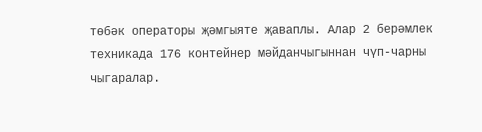төбәк операторы җәмгыяте җаваплы. Алар 2 берәмлек техникада 176 контейнер мәйданчыгыннан чүп-чарны чыгаралар.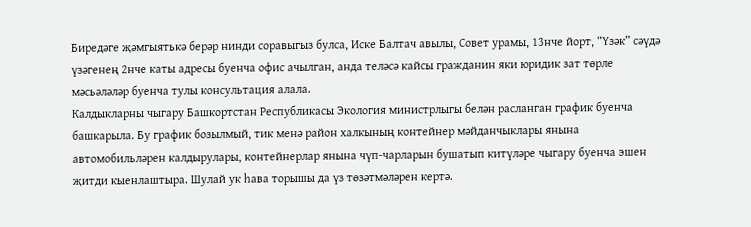Биредәге җәмгыятькә берәр нинди соравыгыз булса, Иске Балтач авылы, Совет урамы, 13нче йорт, “Үзәк” сәүдә үзәгенең 2нче каты адресы буенча офис ачылган, анда теләсә кайсы гражданин яки юридик зат төрле мәсьәләләр буенча тулы консультация алала.
Калдыкларны чыгару Башкортстан Республикасы Экология министрлыгы белән расланган график буенча башкарыла. Бу график бозылмый, тик менә район халкының контейнер мәйданчыклары янына автомобильләрен калдырулары, контейнерлар янына чүп-чарларын бушатып китүләре чыгару буенча эшен җитди кыенлаштыра. Шулай ук һава торышы да үз төзәтмәләрен кертә.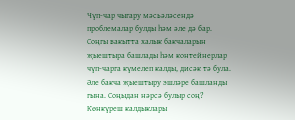Чүп-чар чыгару мәсьәләсендә проблемалар булды һәм әле дә бар. Соңгы вакытта халык бакчаларын җыештыра башлады һәм контейнерлар чүп-чарга күмелеп калды, дисәк тә була. Әле бакча җыештыру эшләре башланды гына. Соңыдан нәрсә булыр соң? Көнкүреш калдыклары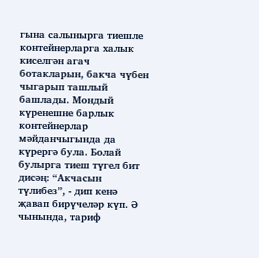гына салынырга тиешле контейнерларга халык киселгән агач ботакларын, бакча чүбен чыгарып ташлый башлады. Мондый күренешне барлык контейнерлар мәйданчыгында да күрергә була. Болай булырга тиеш түгел бит дисәң: “Акчасын түлибез”, - дип кенә җавап бирүчеләр күп. Ә чынында, тариф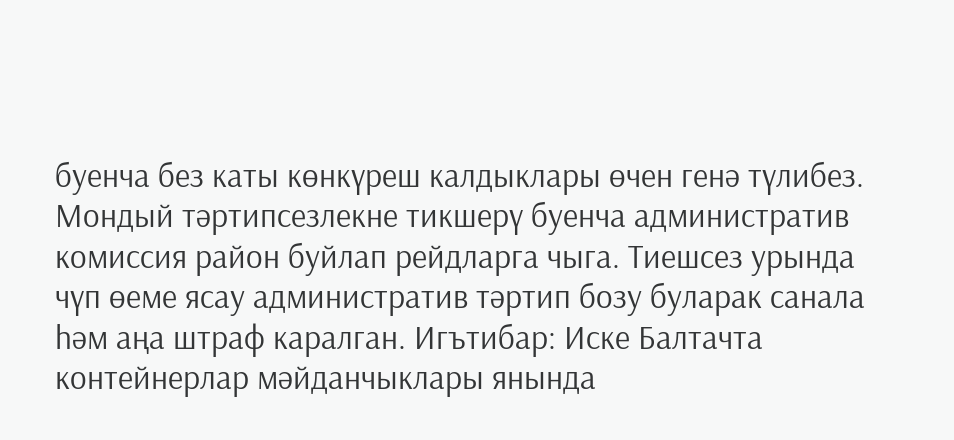буенча без каты көнкүреш калдыклары өчен генә түлибез.
Мондый тәртипсезлекне тикшерү буенча административ комиссия район буйлап рейдларга чыга. Тиешсез урында чүп өеме ясау административ тәртип бозу буларак санала һәм аңа штраф каралган. Игътибар: Иске Балтачта контейнерлар мәйданчыклары янында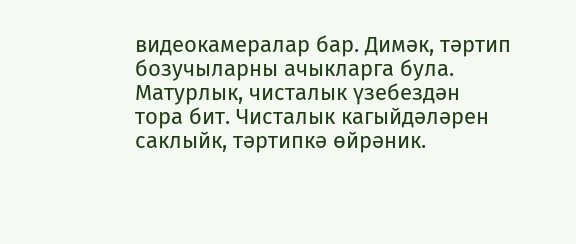видеокамералар бар. Димәк, тәртип бозучыларны ачыкларга була.
Матурлык, чисталык үзебездән тора бит. Чисталык кагыйдәләрен саклыйк, тәртипкә өйрәник.